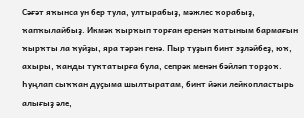Сәғәт яҡынса ун бер тула, ултырабыҙ, мәжлес ҡорабыҙ, ҡапҡылайбыҙ. Икмәк ҡырҡып торған еренән ҡатыным бармағын ҡырҡты ла ҡуйҙы, яра тәрән генә. Пыр туҙып бинт эҙләйбеҙ, юҡ, ахыры, ҡанды туҡтатырға була, сепрәк менән бәйләп торҙоҡ. Һуңлап сыҡҡан дуҫыма шылтыратам, бинт йәки лейкопластырь алығыҙ әле,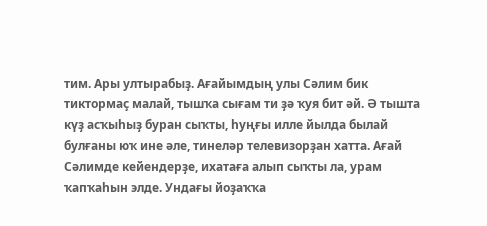тим. Ары ултырабыҙ. Ағайымдың улы Сәлим бик тиктормаҫ малай, тышҡа сығам ти ҙә ҡуя бит әй. Ә тышта күҙ асҡыһыҙ буран сыҡты, һуңғы илле йылда былай булғаны юҡ ине әле, тинеләр телевизорҙан хатта. Ағай Сәлимде кейендерҙе, ихатаға алып сыҡты ла, урам ҡапҡаһын элде. Ундағы йоҙаҡҡа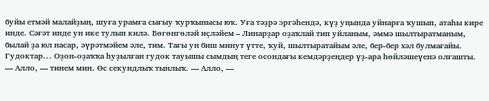буйы етмәй малайҙың, шуға урамға сығыу ҡурҡынысы юҡ. Уға тәҙрә эргәһендә, күҙ уңында уйнарға ҡушып, атаһы кире инде. Сәғәт инде ун ике тулып килә. Бөгөнгөләй иҫләйем – Линарҙар оҙаҡлай тип уйланым, әммә шылтыратманым, былай ҙа юл насар, әүрәтмәйем әле, тим. Тағы ун биш минут үтте, ҡуй, шылтыратайым әле, бер-бер хәл булмағайы. Гудоктар... Оҙон-оҙаҡҡа һуҙылған гудок тауышы сымдың теге осондағы кемдәрҙеңдер үҙ-ара һөйләшеүенә олғашты. — Алло, — тинем мин. Өс секундлыҡ тынлыҡ. — Алло, —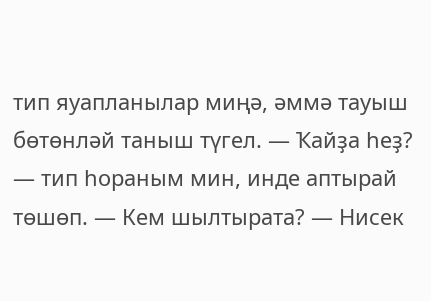тип яуапланылар миңә, әммә тауыш бөтөнләй таныш түгел. — Ҡайҙа һеҙ? — тип һораным мин, инде аптырай төшөп. — Кем шылтырата? — Нисек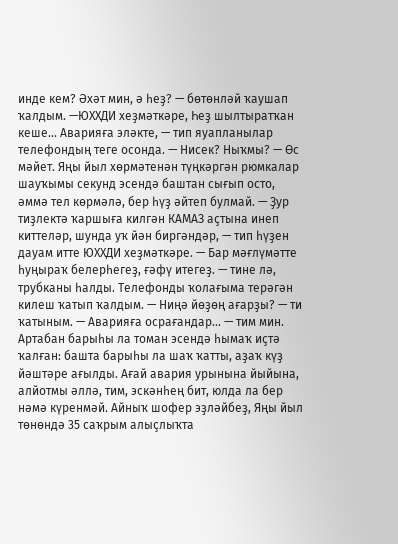инде кем? Әхәт мин, ә һеҙ? — бөтөнләй ҡаушап ҡалдым. —ЮХХДИ хеҙмәткәре, Һеҙ шылтыратҡан кеше... Аварияға эләкте, — тип яуапланылар телефондың теге осонда. — Нисек? Ныҡмы? — Өс мәйет. Яңы йыл хөрмәтенән түңкәргән рюмкалар шауҡымы секунд эсендә баштан сығып осто, әммә тел көрмәлә, бер һүҙ әйтеп булмай. — Ҙур тиҙлектә ҡаршыға килгән КАМАЗ аҫтына инеп киттеләр, шунда уҡ йән биргәндәр, — тип һүҙен дауам итте ЮХХДИ хеҙмәткәре. — Бар мәғлүмәтте һуңыраҡ белерһегеҙ, ғәфү итегеҙ. — тине лә, трубканы һалды. Телефонды ҡолағыма терәгән килеш ҡатып ҡалдым. — Ниңә йөҙөң ағарҙы? — ти ҡатыным. — Аварияға осрағандар... — тим мин. Артабан барыһы ла томан эсендә һымаҡ иҫтә ҡалған: башта барыһы ла шаҡ ҡатты, аҙаҡ күҙ йәштәре ағылды. Ағай авария урынына йыйына, алйотмы әллә, тим, эскәнһең бит, юлда ла бер нәмә күренмәй. Айныҡ шофер эҙләйбеҙ, Яңы йыл төнөндә 35 саҡрым алыҫлыҡта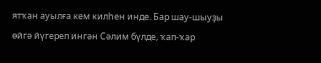ятҡан ауылға кем килһен инде. Бар шау-шыуҙы өйгә йүгереп ингән Сәлим бүлде, ҡап-ҡар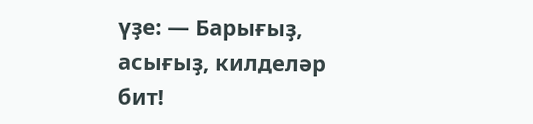үҙе: — Барығыҙ, асығыҙ, килделәр бит!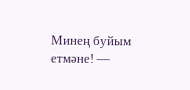Минең буйым етмәне! —